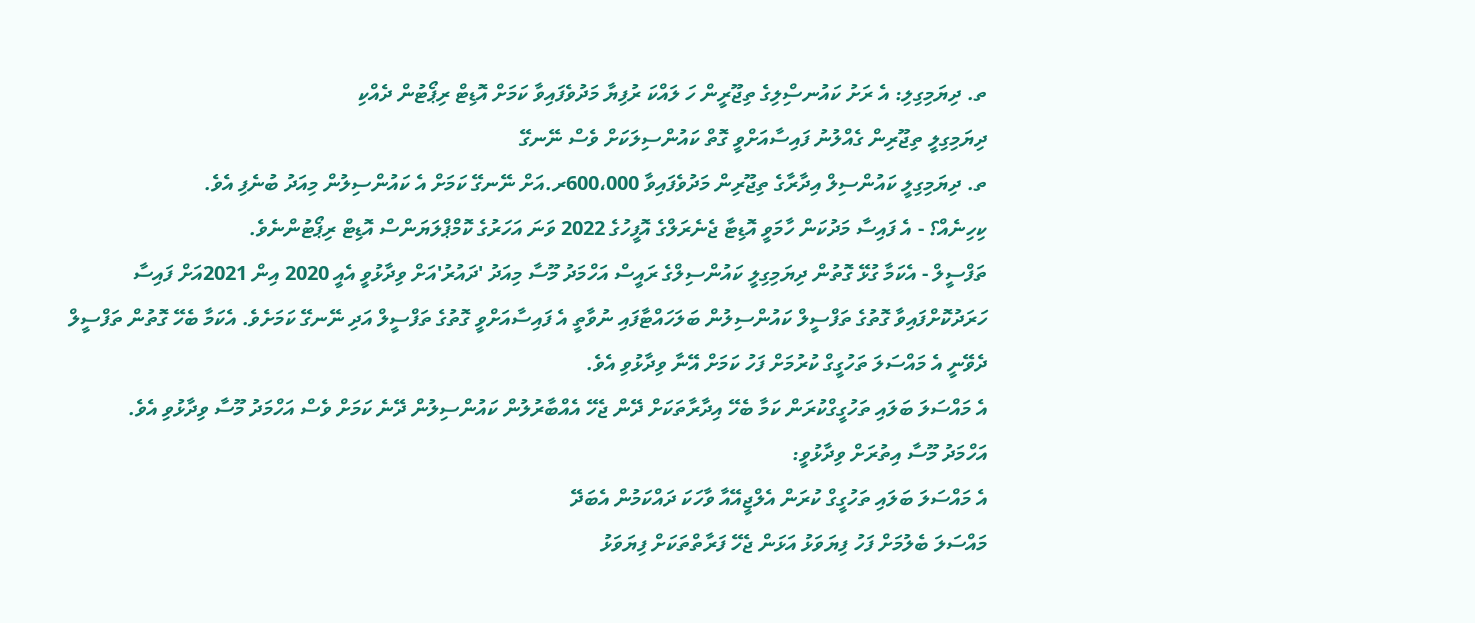ތ. ދިޔަމިގިލި: އެ ރަށު ކައުނސްިލިގެ ތިޖޫރީން ހަ ލައްކަ ރުފިޔާ މަދުވެފައިވާ ކަމަށް އޮޑިޓް ރިޕޯޓުން ދެއްކި
ދިޔަމިގިލީ ތިޖޫރިން ގެއްލުނު ފައިސާއަށްވީ ގޮތް ކައުންސިލަކަށް ވެސް ނޭނގޭ
ތ. ދިޔަމިގިލީ ކައުންސިލް އިދާރާގެ ތިޖޫރިން މަދުވެފައިވާ 600،000ރ.އަށް ނޭނގޭ ކަމަށް އެ ކައުންސިލުން މިއަދު ބުނެފި އެވެ.
ކިހިނެއް؟ - އެ ފައިސާ މަދުކަން ހާމަވީ އޮޑިޓާ ޖެނެރަލްގެ އޮފީހުގެ 2022 ވަނަ އަހަރުގެ ކޮމްޕްލަޔަންސް އޮޑިޓް ރިޕޯޓުންނެވެ.
ތަފްސީލް - އެކަމާ ގުޅޭ ގޮތުން ދިޔަމިގިލީ ކައުންސިލްގެ ރައީސް އަހްމަދު މޫސާ މިއަދު 'ދައުރު'އަށް ވިދާޅުވީ އެއީ 2020 އިން 2021އަށް ފައިސާ ހަރަދުކޮށްފައިވާ ގޮތުގެ ތަފްސީލް ކައުންސިލުން ބަލަހައްޓާފައި ނުވާތީ އެ ފައިސާއަށްވީ ގޮތުގެ ތަފްސީލް އަދި ނޭނގޭ ކަމަށެވެ. އެކަމާ ބެހޭ ގޮތުން ތަފްސީލް ދެވޭނީ އެ މައްސަލަ ތަހުގީގް ކުރުމަށް ފަހު ކަމަށް އޭނާ ވިދާޅުވި އެވެ.
އެ މައްސަލަ ބަލައި ތަހުގީގްކުރަން ކަމާ ބެހޭ އިދާރާތަކަށް ދޭން ޖެހޭ އެއްބާރުލުން ކައުންސިލުން ދޭނެ ކަމަށް ވެސް އަހްމަދު މޫސާ ވިދާޅުވި އެވެ.
އަހްމަދު މޫސާ އިތުރަށް ވިދާޅުވީ:
އެ މައްސަލަ ބަލައި ތަހުގީގް ކުރަން އެލްޖީއޭއާ ވާހަކަ ދައްކަމުން އެބަދޭ
މައްސަލަ ބެލުމަށް ފަހު ފިޔަވަޅު އަޅަން ޖެހޭ ފަރާތްތަކަށް ފިޔަވަޅު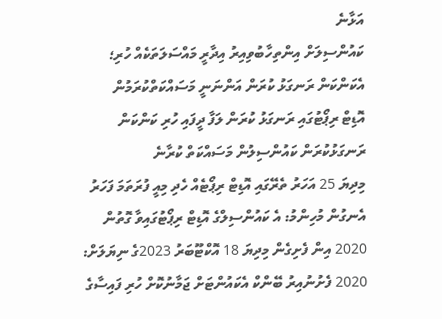އަޅާނެ
ކައުންސިލަށް އިންތިހާބުވިއިރު އިދާރީ މައްސަލަތަކެއް ހުރި؛ އެކަންކަން ރަނގަޅު ކުރަން އަންނަނީ މަސައްކަތްކުރަމުން
އޮޑިޓް ރިޕޯޓުގައި ރަނގަޅު ކުރަން ލަފާ ދީފައި ހުރި ކަންކަން ރަނގަޅުކުރަން ކައުންސިލުން މަސައްކަތް ކުރާނެ
މިދިޔަ 25 އަހަރު ތެރޭގައި އޮޑިޓް ރިޕޯޓެއް ހެދި މިއީ ފުރަތަމަ ފަހަރު
އެނގުން މުހިންމު: އެ ކައުންސިލްގެ އޮޑިޓް ރިޕޯޓުގައިވާ ގޮތުން 2020 އިން ފެށިގެން މިދިޔަ 18 އޮކްޓޫބަރު 2023ގެ ނިޔަލަށް:
2020 ފެށުނުއިރު ބޭންކް އެކައުންޓަށް ޖަމާނުކޮށް ހުރި ފައިސާގެ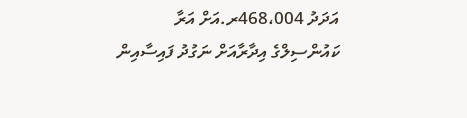އަދަދު 468،004ރ.އަށް އަރާ
ކައުންސިލްގެ އިދާރާއަށް ނަގުދު ފައިސާއިން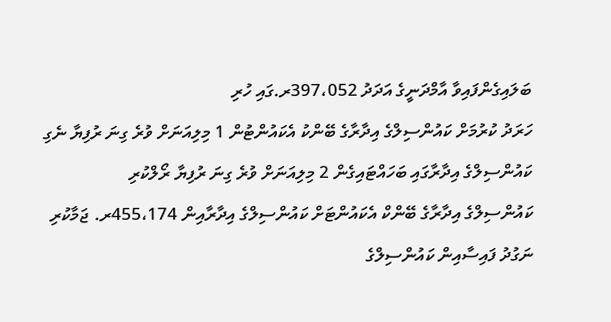ބަލައިގެންފައިވާ އާމްދަނީގެ އަދަދު 397،052ރ.ގައި ހުރި
ހަރަދު ކުރުމަށް ކައުންސިލްގެ އިދާރާގެ ބޭންކު އެކައުންޓުން 1 މިލިއަނަށް ވުރެ ގިނަ ރުފިޔާ ނެގި
ކައުންސިލްގެ އިދާރާގައި ބަހައްޓައިގެން 2 މިލިއަނަށް ވުރެ ގިނަ ރުފިޔާ ރޯލްކުރި
ކައުންސިލްގެ އިދާރާގެ ބޭންކް އެކައުންޓަށް ކައުންސިލްގެ އިދާރާއިން 455،174ރ. ޖަމާކުރި
ނަގުދު ފައިސާއިން ކައުންސިލްގެ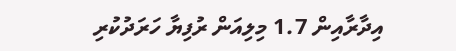އިދާރާއިން 1.7 މިލިއަން ރުފިޔާ ހަރަދުކުރި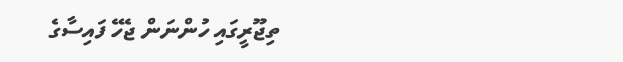ތިޖޫރީގައި ހުންނަން ޖެހޭ ފައިސާގެ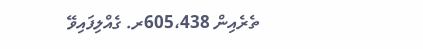ތެރެއިން 605،438ރ. ގެއްލިފައިވޭ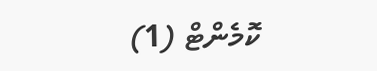ކޮމެންޓް (1)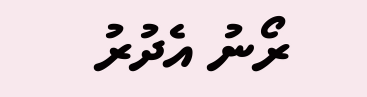ރޯނު އެދުރު